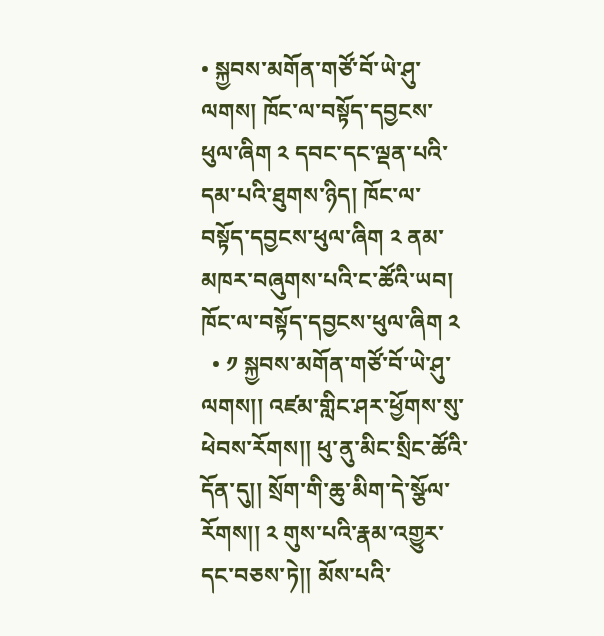• སྐྱབས་མགོན་གཙོ་བོ་ཡེ་ཤུ་ལགས། ཁོང་ལ་བསྟོད་དབྱངས་ཕུལ་ཞིག ༢ དབང་དང་ལྡན་པའི་དམ་པའི་ཐུགས་ཉིད། ཁོང་ལ་བསྟོད་དབྱངས་ཕུལ་ཞིག ༢ ནམ་མཁར་བཞུགས་པའི་ང་ཚོའི་ཡབ། ཁོང་ལ་བསྟོད་དབྱངས་ཕུལ་ཞིག ༢
  • ༡ སྐྱབས་མགོན་གཙོ་བོ་ཡེ་ཤུ་ལགས།། འཛམ་གླིང་ཤར་ཕྱོགས་སུ་ཕེབས་རོགས།། ཕུ་ནུ་མིང་སྲིང་ཚོའི་དོན་དུ།། སྲོག་གི་ཆུ་མིག་དེ་སྩོལ་རོགས།། ༢ གུས་པའི་རྣམ་འགྱུར་དང་བཅས་ཏེ།། མོས་པའི་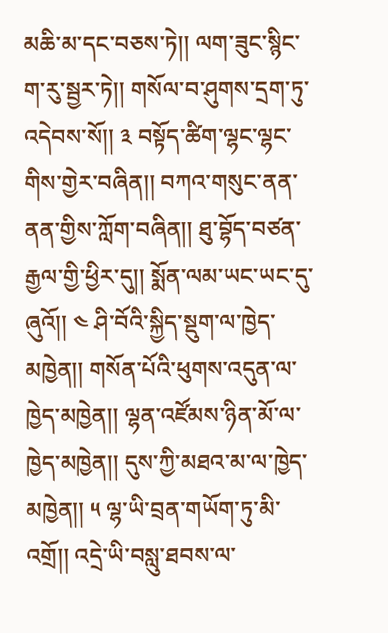མཆི་མ་དང་བཅས་ཏེ།། ལག་ཟུང་སྙིང་ག་རུ་སྦྱར་ཏེ།། གསོལ་བ་ཤུགས་དྲག་ཏུ་འདེབས་སོ།། ༣ བསྟོད་ཚིག་ལྷང་ལྷང་གིས་གྱེར་བཞིན།། བཀའ་གསུང་ནན་ནན་གྱིས་ཀློག་བཞིན།། ཐུ་བྷོད་བཙན་རྒྱལ་གྱི་ཕྱིར་དུ།། སྨོན་ལམ་ཡང་ཡང་དུ་ཞུའོ།། ༤ ཤི་བོའི་སྐྱིད་སྡུག་ལ་ཁྱེད་མཁྱེན།། གསོན་པོའི་ཕུགས་འདུན་ལ་ཁྱེད་མཁྱེན།། ལྷན་འཛོམས་ཉིན་མོ་ལ་ཁྱེད་མཁྱེན།། དུས་ཀྱི་མཐའ་མ་ལ་ཁྱེད་མཁྱེན།། ༥ ལྷ་ཡི་བྲན་གཡོག་ཏུ་མི་འགྲོ།། འདྲེ་ཡི་བསླུ་ཐབས་ལ་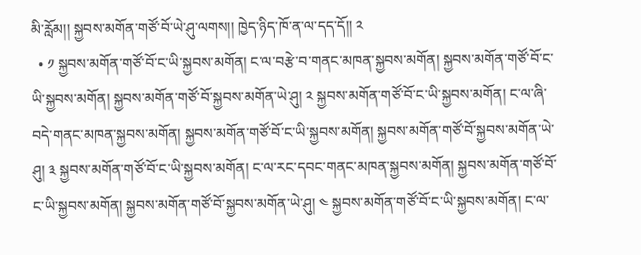མི་རློམ།། སྐྱབས་མགོན་གཙོ་བོ་ཡེ་ཤུ་ལགས།། ཁྱེད་ཉིད་ཁོ་ན་ལ་དད་དོ།། ༢
  • ༡ སྐྱབས་མགོན་གཙོ་བོ་ང་ཡི་སྐྱབས་མགོན། ང་ལ་བརྩེ་བ་གནང་མཁན་སྐྱབས་མགོན། སྐྱབས་མགོན་གཙོ་བོ་ང་ཡི་སྐྱབས་མགོན། སྐྱབས་མགོན་གཙོ་བོ་སྐྱབས་མགོན་ཡེ་ཤུ། ༢ སྐྱབས་མགོན་གཙོ་བོ་ང་ཡི་སྐྱབས་མགོན། ང་ལ་ཞི་བདེ་གནང་མཁན་སྐྱབས་མགོན། སྐྱབས་མགོན་གཙོ་བོ་ང་ཡི་སྐྱབས་མགོན། སྐྱབས་མགོན་གཙོ་བོ་སྐྱབས་མགོན་ཡེ་ཤུ། ༣ སྐྱབས་མགོན་གཙོ་བོ་ང་ཡི་སྐྱབས་མགོན། ང་ལ་རང་དབང་གནང་མཁན་སྐྱབས་མགོན། སྐྱབས་མགོན་གཙོ་བོ་ང་ཡི་སྐྱབས་མགོན། སྐྱབས་མགོན་གཙོ་བོ་སྐྱབས་མགོན་ཡེ་ཤུ། ༤ སྐྱབས་མགོན་གཙོ་བོ་ང་ཡི་སྐྱབས་མགོན། ང་ལ་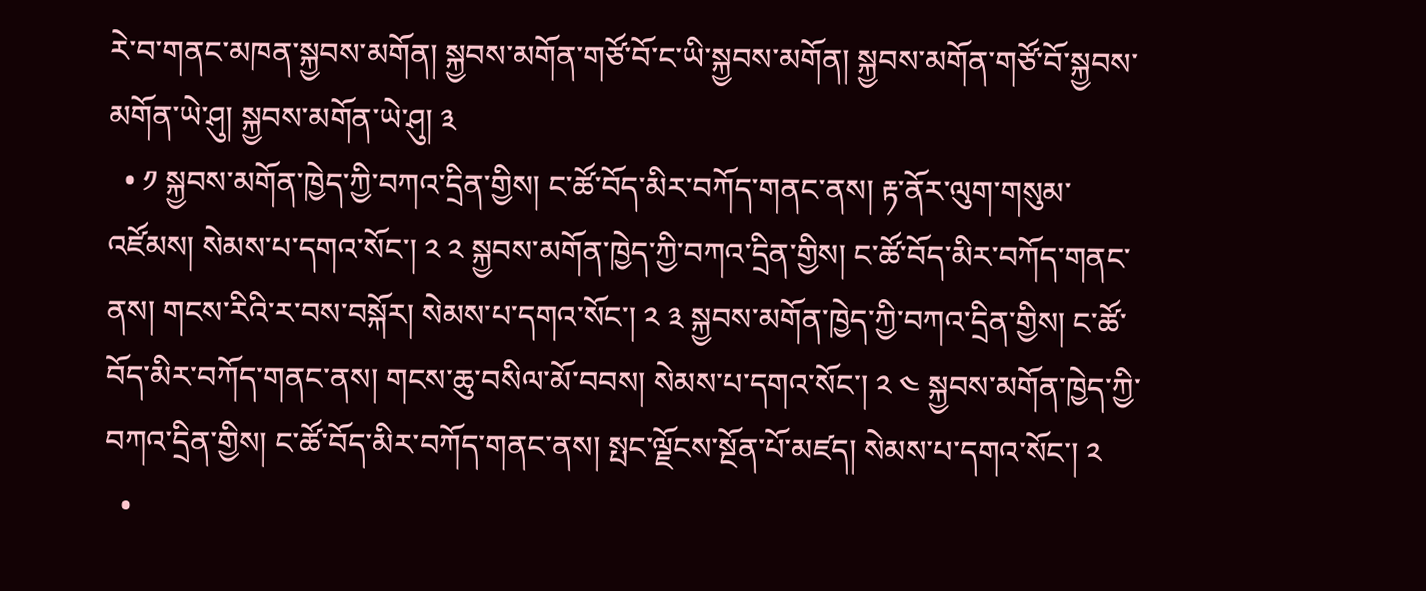རེ་བ་གནང་མཁན་སྐྱབས་མགོན། སྐྱབས་མགོན་གཙོ་བོ་ང་ཡི་སྐྱབས་མགོན། སྐྱབས་མགོན་གཙོ་བོ་སྐྱབས་མགོན་ཡེ་ཤུ། སྐྱབས་མགོན་ཡེ་ཤུ། ༣
  • ༡ སྐྱབས་མགོན་ཁྱེད་ཀྱི་བཀའ་དྲིན་གྱིས། ང་ཚོ་བོད་མིར་བཀོད་གནང་ནས། རྟ་ནོར་ལུག་གསུམ་འཛོམས། སེམས་པ་དགའ་སོང་། ༢ ༢ སྐྱབས་མགོན་ཁྱེད་ཀྱི་བཀའ་དྲིན་གྱིས། ང་ཚོ་བོད་མིར་བཀོད་གནང་ནས། གངས་རིའི་ར་བས་བསྐོར། སེམས་པ་དགའ་སོང་། ༢ ༣ སྐྱབས་མགོན་ཁྱེད་ཀྱི་བཀའ་དྲིན་གྱིས། ང་ཚོ་བོད་མིར་བཀོད་གནང་ནས། གངས་ཆུ་བསིལ་མོ་བབས། སེམས་པ་དགའ་སོང་། ༢ ༤ སྐྱབས་མགོན་ཁྱེད་ཀྱི་བཀའ་དྲིན་གྱིས། ང་ཚོ་བོད་མིར་བཀོད་གནང་ནས། སྤང་ལྗོངས་སྔོན་པོ་མཛད། སེམས་པ་དགའ་སོང་། ༢
  •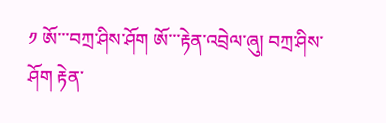༡ ཨོ་་་བཀྲ་ཤིས་ཤོག ཨོ་་་རྟེན་འབྲེལ་ཞུ། བཀྲ་ཤིས་ཤོག རྟེན་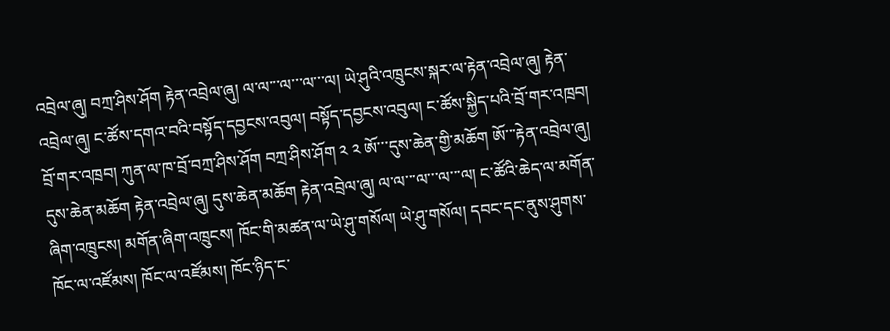འབྲེལ་ཞུ། བཀྲ་ཤིས་ཤོག རྟེན་འབྲེལ་ཞུ། ལ་ལ་་་ལ་་་ལ་་་ལ། ཡེ་ཤུའི་འཁྲུངས་སྐར་ལ་རྟེན་འབྲེལ་ཞུ། རྟེན་འབྲེལ་ཞུ། ང་ཚོས་དགའ་བའི་བསྟོད་དབྱངས་འབུལ། བསྟོད་དབྱངས་འབུལ། ང་ཚོས་སྐྱིད་པའི་བྲོ་གར་འཁྲབ། བྲོ་གར་འཁྲབ། ཀུན་ལ་ཁ་བྲོ་བཀྲ་ཤིས་ཤོག བཀྲ་ཤིས་ཤོག ༢ ༢ ཨོ་་་དུས་ཆེན་གྱི་མཆོག ཨོ་་་རྟེན་འབྲེལ་ཞུ། དུས་ཆེན་མཆོག རྟེན་འབྲེལ་ཞུ། དུས་ཆེན་མཆོག རྟེན་འབྲེལ་ཞུ། ལ་ལ་་་ལ་་་ལ་་་ལ། ང་ཚོའི་ཆེད་ལ་མགོན་ཞིག་འཁྲུངས། མགོན་ཞིག་འཁྲུངས། ཁོང་གི་མཚན་ལ་ཡེ་ཤུ་གསོལ། ཡེ་ཤུ་གསོལ། དབང་དང་ནུས་ཤུགས་ཁོང་ལ་འཛོམས། ཁོང་ལ་འཛོམས། ཁོང་ཉིད་ང་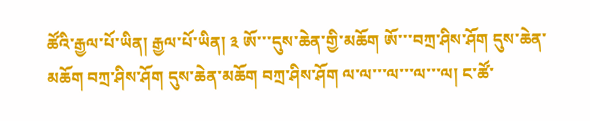ཚོའི་རྒྱལ་པོ་ཡིན། རྒྱལ་པོ་ཡིན། ༣ ཨོ་་་དུས་ཆེན་གྱི་མཆོག ཨོ་་་བཀྲ་ཤིས་ཤོག དུས་ཆེན་མཆོག བཀྲ་ཤིས་ཤོག དུས་ཆེན་མཆོག བཀྲ་ཤིས་ཤོག ལ་ལ་་་ལ་་་ལ་་་ལ། ང་ཚོ་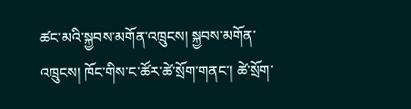ཚང་མའི་སྐྱབས་མགོན་འཁྲུངས། སྐྱབས་མགོན་འཁྲུངས། ཁོང་གིས་ང་ཚོར་ཚེ་སྲོག་གནང་། ཚེ་སྲོག་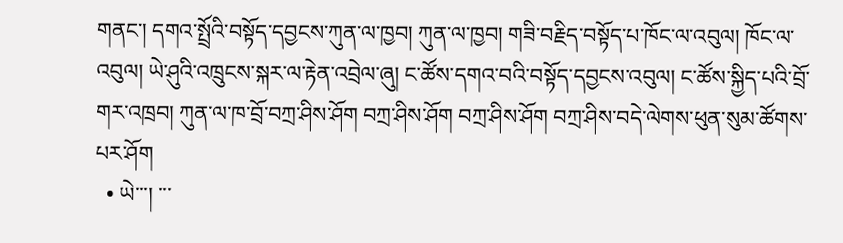གནང་། དགའ་སྤྲོའི་བསྟོད་དབྱངས་ཀུན་ལ་ཁྱབ། ཀུན་ལ་ཁྱབ། གཟི་བརྗིད་བསྟོད་པ་ཁོང་ལ་འབུལ། ཁོང་ལ་འབུལ། ཡེ་ཤུའི་འཁྲུངས་སྐར་ལ་རྟེན་འབྲེལ་ཞུ། ང་ཚོས་དགའ་བའི་བསྟོད་དབྱངས་འབུལ། ང་ཚོས་སྐྱིད་པའི་བྲོ་གར་འཁྲབ། ཀུན་ལ་ཁ་བྲོ་བཀྲ་ཤིས་ཤོག བཀྲ་ཤིས་ཤོག བཀྲ་ཤིས་ཤོག བཀྲ་ཤིས་བདེ་ལེགས་ཕུན་སུམ་ཚོགས་པར་ཤོག
  • ཡེ་་་། ་་་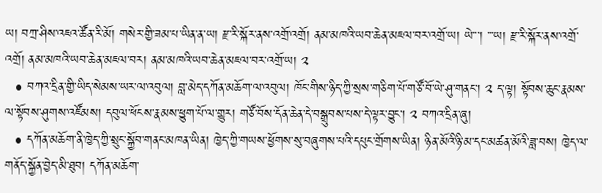ཡ། བཀྲ་ཤིས་འཇའ་ཚོན་རི་མོ། གསེར་གྱི་ཟམ་པ་ཡིན་ན་ཡ། རྫ་རི་སྐོར་ནས་འགྲོ་འགྲོ། ནམ་མཁའི་ཡབ་ཆེན་མཇལ་བར་འགྲོ་ཡ། ཡེ་་་། ་་་ཡ། རྫ་རི་སྐོར་ནས་འགྲོ་འགྲོ། ནམ་མཁའི་ཡབ་ཆེན་མཇལ་བར། ནམ་མཁའི་ཡབ་ཆེན་མཇལ་བར་འགྲོ་ཡ། ༢
  • བཀའ་དྲིན་གྱི་ཡིད་སེམས་ཡར་ལ་འབུལ། བླ་མེད་དཀོན་མཆོག་ལ་འབུལ། ཁོང་གིས་ཉིད་ཀྱི་སྲས་གཅིག་པོ་གཙོ་བོ་ཡེ་ཤུ་གནང་། ༢ ད་ལྟ། སྟོབས་ཆུང་རྣམས་ལ་སྟོབས་ཤུགས་འཛོམས། དབུལ་ཕོངས་རྣམས་ཕྱུག་པོ་ལ་གྱུར། གཙོ་བོས་དོན་ཆེན་དེ་བསྒྲུབས་པས་དེ་ལྟར་བྱུང་། ༢ བཀའ་དྲིན་ཞུ།
  • དཀོན་མཆོག་ནི་ཁྱེད་ཀྱི་སྲུང་སྐྱོབ་གནང་མཁན་ཡིན། ཁྱེད་ཀྱི་གཡས་ཕྱོགས་སུ་བཞུགས་པའི་དཔུང་གྲོགས་ཡིན། ཉིན་མོའི་ཉི་མ་དང་མཚན་མོའི་ཟླ་བས། ཁྱེད་ལ་གནོད་སྐྱོན་བྱེད་མི་ཐུབ། དཀོན་མཆོག་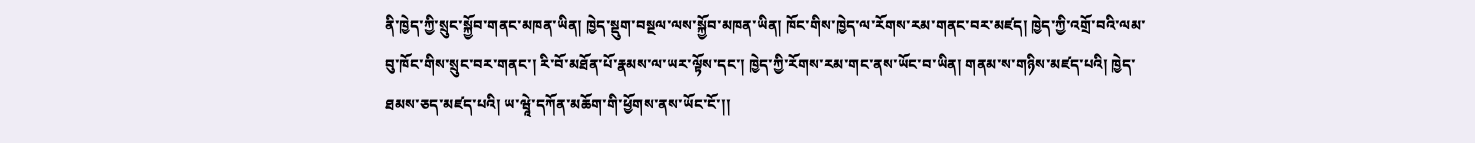ནི་ཁྱེད་ཀྱི་སྲུང་སྐྱོབ་གནང་མཁན་ཡིན། ཁྱེད་སྡུག་བསྔལ་ལས་སྐྱོབ་མཁན་ཡིན། ཁོང་གིས་ཁྱེད་ལ་རོགས་རམ་གནང་བར་མཛད། ཁྱེད་ཀྱི་འགྲོ་བའི་ལམ་བུ་ཁོང་གིས་སྲུང་བར་གནང་། རི་བོ་མཐོན་པོ་རྣམས་ལ་ཡར་ལྟོས་དང་། ཁྱེད་ཀྱི་རོགས་རམ་གང་ནས་ཡོང་བ་ཡིན། གནམ་ས་གཉིས་མཛད་པའི། ཁྱེད་ཐམས་ཅད་མཛད་པའི། ཡ་ཝཱེ་དཀོན་མཆོག་གི་ཕྱོགས་ནས་ཡོང་ངོ་།།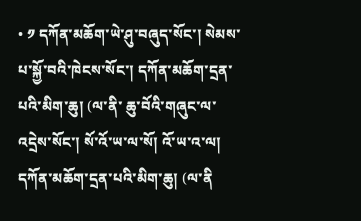• ༡ དཀོན་མཆོག་ཡེ་ཤུ་བཞུད་སོང་། སེམས་པ་སྐྱོ་བའི་ཁེངས་སོང་། དཀོན་མཆོག་དྲན་པའི་མིག་ཆུ། (ལ་ནི་ ཆུ་བོའི་གཞུང་ལ་འདྲེས་སོང་། སོ་འོ་ཡ་ལ་སོ། འོ་ཡ་འ་ལ། དཀོན་མཆོག་དྲན་པའི་མིག་ཆུ། (ལ་ནི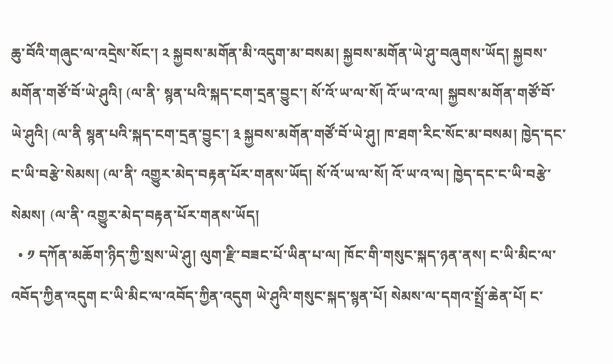ཆུ་བོའི་གཞུང་ལ་འདྲེས་སོང་། ༢ སྐྱབས་མགོན་མི་འདུག་མ་བསམ། སྐྱབས་མགོན་ཡེ་ཤུ་བཞུགས་ཡོད། སྐྱབས་མགོན་གཙོ་བོ་ཡེ་ཤུའི། (ལ་ནི་ སྙན་པའི་སྐད་ངག་དྲན་བྱུང་། སོ་འོ་ཡ་ལ་སོ། འོ་ཡ་འ་ལ། སྐྱབས་མགོན་གཙོ་བོ་ཡེ་ཤུའི། (ལ་ནི སྙན་པའི་སྐད་ངག་དྲན་བྱུང་། ༣ སྐྱབས་མགོན་གཙོ་བོ་ཡེ་ཤུ། ཁ་ཐག་རིང་སོང་མ་བསམ། ཁྱེད་དང་ང་ཡི་བརྩེ་སེམས། (ལ་ནི་ འགྱུར་མེད་བརྟན་པོར་གནས་ཡོད། སོ་འོ་ཡ་ལ་སོ། འོ་ཡ་འ་ལ། ཁྱེད་དང་ང་ཡི་བརྩེ་སེམས། (ལ་ནི་ འགྱུར་མེད་བརྟན་པོར་གནས་ཡོད།
  • ༡ དཀོན་མཆོག་ཉིད་ཀྱི་སྲས་ཡེ་ཤུ། ལུག་རྫི་བཟང་པོ་ཡིན་པ་ལ། ཁོང་གི་གསུང་སྐད་ཉན་ནས། ང་ཡི་མིང་ལ་འབོད་ཀྱིན་འདུག ང་ཡི་མིང་ལ་འབོད་ཀྱིན་འདུག ཡེ་ཤུའི་གསུང་སྐད་སྙན་པོ། སེམས་ལ་དགའ་སྤྲོ་ཆེན་པོ། ང་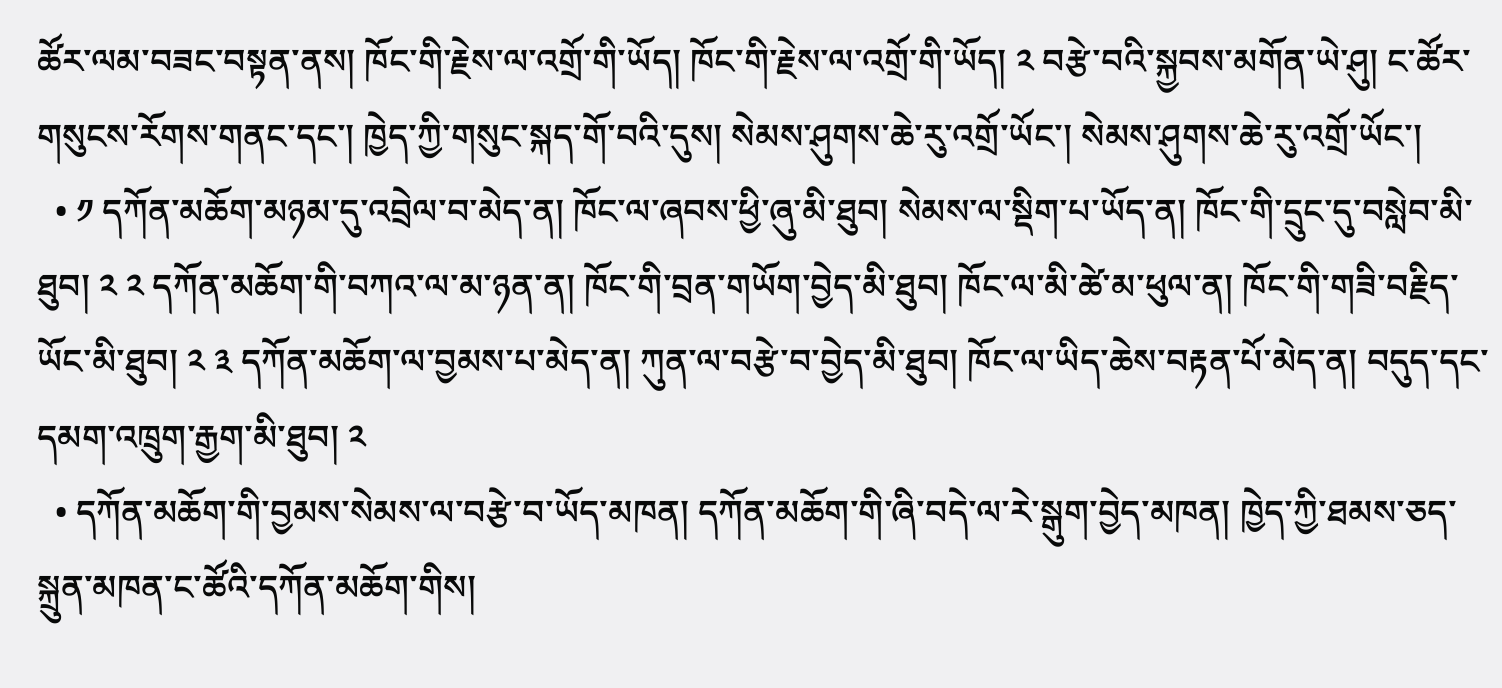ཚོར་ལམ་བཟང་བསྟན་ནས། ཁོང་གི་རྗེས་ལ་འགྲོ་གི་ཡོད། ཁོང་གི་རྗེས་ལ་འགྲོ་གི་ཡོད། ༢ བརྩེ་བའི་སྐྱབས་མགོན་ཡེ་ཤུ། ང་ཚོར་གསུངས་རོགས་གནང་དང་། ཁྱེད་ཀྱི་གསུང་སྐད་གོ་བའི་དུས། སེམས་ཤུགས་ཆེ་རུ་འགྲོ་ཡོང་། སེམས་ཤུགས་ཆེ་རུ་འགྲོ་ཡོང་།
  • ༡ དཀོན་མཆོག་མཉམ་དུ་འབྲེལ་བ་མེད་ན། ཁོང་ལ་ཞབས་ཕྱི་ཞུ་མི་ཐུབ། སེམས་ལ་སྡིག་པ་ཡོད་ན། ཁོང་གི་དྲུང་དུ་བསླེབ་མི་ཐུབ། ༢ ༢ དཀོན་མཆོག་གི་བཀའ་ལ་མ་ཉན་ན། ཁོང་གི་བྲན་གཡོག་བྱེད་མི་ཐུབ། ཁོང་ལ་མི་ཚེ་མ་ཕུལ་ན། ཁོང་གི་གཟི་བརྗིད་ཡོང་མི་ཐུབ། ༢ ༣ དཀོན་མཆོག་ལ་བྱམས་པ་མེད་ན། ཀུན་ལ་བརྩེ་བ་བྱེད་མི་ཐུབ། ཁོང་ལ་ཡིད་ཆེས་བརྟན་པོ་མེད་ན། བདུད་དང་དམག་འཁྲུག་རྒྱག་མི་ཐུབ། ༢
  • དཀོན་མཆོག་གི་བྱམས་སེམས་ལ་བརྩེ་བ་ཡོད་མཁན། དཀོན་མཆོག་གི་ཞི་བདེ་ལ་རེ་སྒུག་བྱེད་མཁན། ཁྱེད་ཀྱི་ཐམས་ཅད་སྐྲུན་མཁན་ང་ཚོའི་དཀོན་མཆོག་གིས།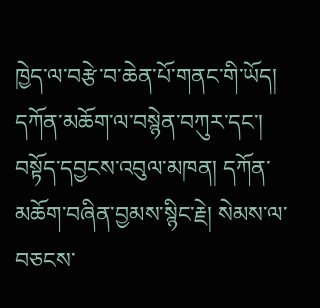ཁྱེད་ལ་བརྩེ་བ་ཆེན་པོ་གནང་གི་ཡོད། དཀོན་མཆོག་ལ་བསྙེན་བཀུར་དང་། བསྟོད་དབྱངས་འབུལ་མཁན། དཀོན་མཆོག་བཞིན་བྱམས་སྙིང་རྗེ། སེམས་ལ་བཅངས་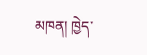མཁན། ཁྱེད་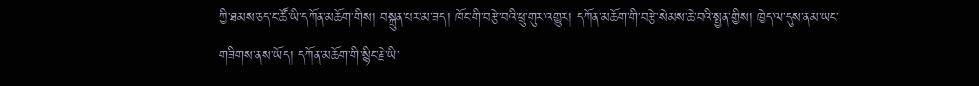ཀྱི་ཐམས་ཅད་ང་ཚོ་ཡི་དཀོན་མཆོག་གིས། བསྐྲུན་པར་མ་ཟད། ཁོང་གི་བརྩེ་བའི་ཕྲུ་གུར་འགྱུར། དཀོན་མཆོག་གི་བརྩེ་སེམས་ཆེ་བའི་སྤྱན་གྱིས། ཁྱེད་ལ་དུས་ནམ་ཡང་གཟིགས་ནས་ཡོད། དཀོན་མཆོག་གི་སྙིང་རྗེ་ཡི་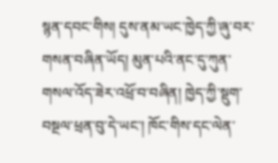སྙན་དབང་གིས། དུས་ནམ་ཡང་ཁྱེད་ཀྱི་ཞུ་བར་གསན་བཞིན་ཡོད། མུན་པའི་ནང་དུ་ཀུན་གསལ་འོད་ཟེར་འཕྲོ་བ་བཞིན། ཁྱེད་ཀྱི་སྡུག་བསྔལ་ཕྲན་བུ་དེ་ཡང་། ཁོང་གིས་དང་ལེན་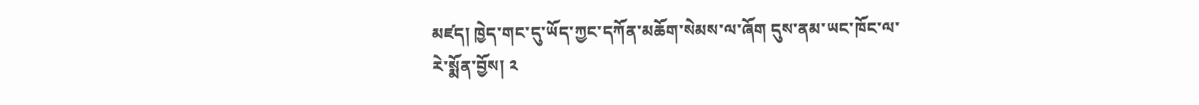མཛད། ཁྱེད་གང་དུ་ཡོད་ཀྱང་དཀོན་མཆོག་སེམས་ལ་ཞོག དུས་ནམ་ཡང་ཁོང་ལ་རེ་སྨོན་བྱོས། ༢